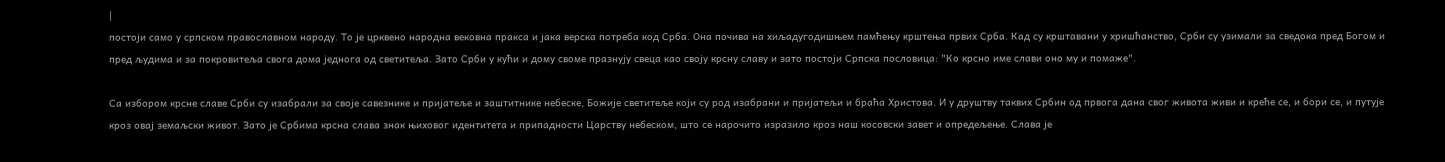|
постоји само у српском православном народу. То је црквено народна вековна пракса и јака верска потреба код Срба. Она почива на хиљадугодишњем памћењу крштења првих Срба. Кад су крштавани у хришћанство, Срби су узимали за сведока пред Богом и пред људима и за покровитеља свога дома једнога од светитеља. Зато Срби у кући и дому своме празнују свеца као своју крсну славу и зато постоји Српска пословица: "Ко крсно име слави оно му и помаже".

Са избором крсне славе Срби су изабрали за своје савезнике и пријатеље и заштитнике небеске, Божије светитеље који су род изабрани и пријатељи и браћа Христова. И у друштву таквих Србин од првога дана свог живота живи и креће се, и бори се, и путује кроз овај земаљски живот. Зато је Србима крсна слава знак њиховог идентитета и припадности Царству небеском, што се нарочито изразило кроз наш косовски завет и опредељење. Слава је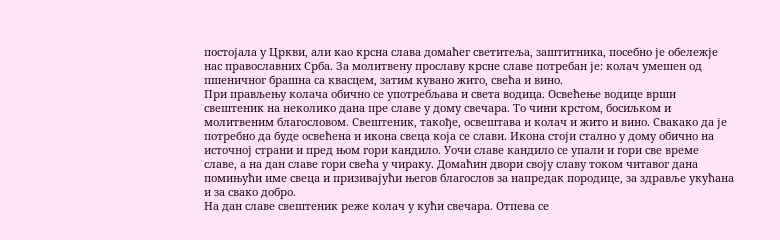постојала у Цркви, али као крсна слава домаћег светитеља, заштитника, посебно је обележје нас православних Срба. За молитвену прославу крсне славе потребан је: колач умешен од пшеничног брашна са квасцем, затим кувано жито, свећа и вино.
При прављењу колача обично се употребљава и света водица. Освећење водице врши свештеник на неколико дана пре славе у дому свечара. То чини крстом, босиљком и молитвеним благословом. Свештеник, такође, освештава и колач и жито и вино. Свакако да је потребно да буде освећена и икона свеца која се слави. Икона стоји стално у дому обично на источној страни и пред њом гори кандило. Уочи славе кандило се упали и гори све време славе, а на дан славе гори свећа у чираку. Домаћин двори своју славу током читавог дана помињући име свеца и призивајући његов благослов за напредак породице, за здравље укућана и за свако добро.
На дан славе свештеник реже колач у кући свечара. Отпева се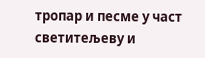тропар и песме у част светитељеву и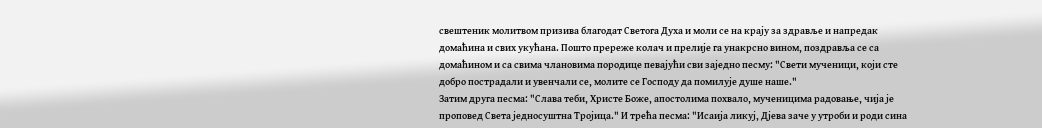свештеник молитвом призива благодат Светога Духа и моли се на крају за здравље и напредак домаћина и свих укућана. Пошто пререже колач и прелије га унакрсно вином, поздравља се са домаћином и са свима члановима породице певајући сви заједно песму: "Свети мученици, који сте добро пострадали и увенчали се, молите се Господу да помилује душе наше."
Затим друга песма: "Слава теби, Христе Боже, апостолима похвало, мученицима радовање, чија је проповед Света једносуштна Тројица." И трећа песма: "Исаија ликуј, Дјева заче у утроби и роди сина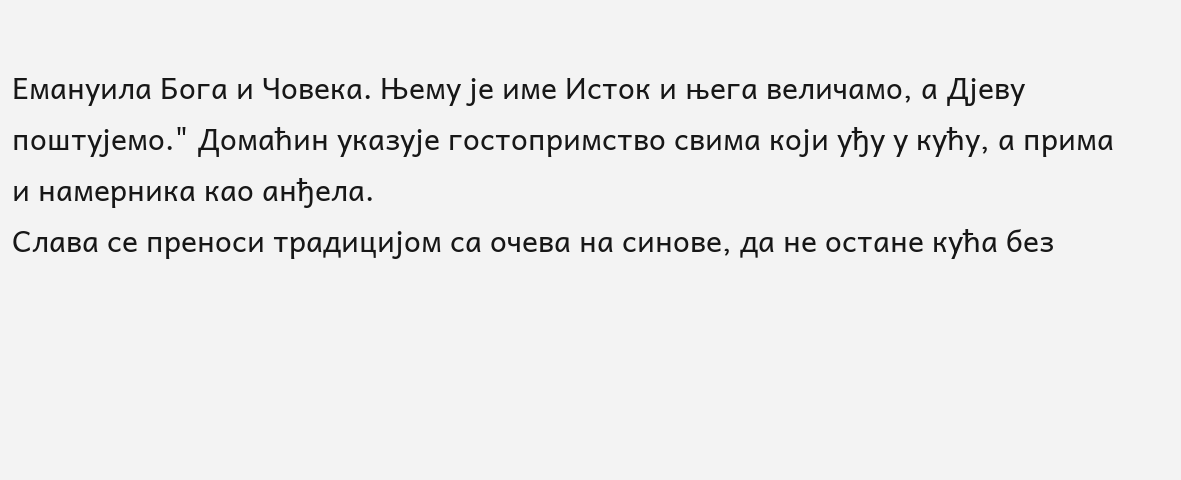Емануила Бога и Човека. Њему је име Исток и њега величамо, а Дјеву поштујемо." Домаћин указује гостопримство свима који уђу у кућу, а прима и намерника као анђела.
Слава се преноси традицијом са очева на синове, да не остане кућа без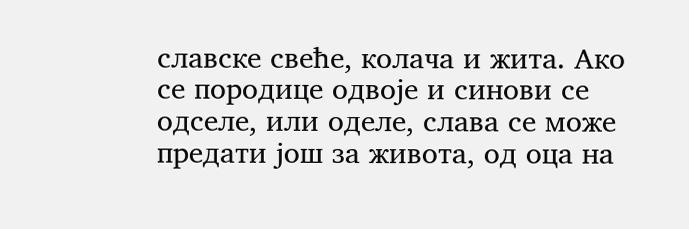славске свеће, колача и жита. Ако се породице одвоје и синови се одселе, или оделе, слава се може предати још за живота, од оца на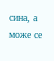сина, а може се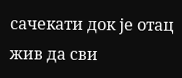сачекати док је отац жив да сви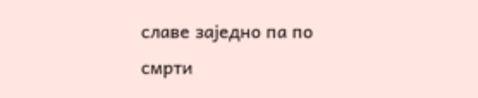славе заједно па по смрти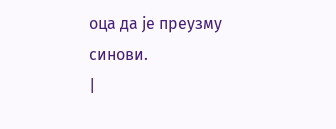оца да је преузму синови.
|